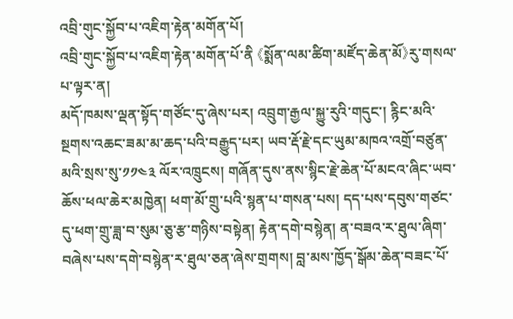འབྲི་གུང་སྐྱོབ་པ་འཇིག་རྟེན་མགོན་པོ།
འབྲི་གུང་སྐྱོབ་པ་འཇིག་རྟེན་མགོན་པོ་ནི 《སྨོན་ལམ་ཚིག་མཛོད་ཆེན་མོ》རུ་གསལ་པ་ལྟར་ན།
མདོ་ཁམས་ལྡན་སྟོད་གཙོང་དུ་ཞེས་པར། འབྲུག་རྒྱལ་སྐྱུ་རུའི་གདུང་། རྙིང་མའི་སྔགས་འཆང་ཟམ་མ་ཆད་པའི་བརྒྱུད་པར། ཡབ་རྡོ་རྗེ་དང་ཡུམ་མཁའ་འགྲོ་བཙུན་མའི་སྲས་སུ་༡༡༤༣ ལོར་འཁྲུངས། གཞོན་དུས་ནས་སྙིང་རྗེ་ཆེན་པོ་མངའ་ཞིང་ཡབ་ཆོས་ཕལ་ཆེར་མཁྱེན། ཕག་མོ་གྲུ་པའི་སྙན་པ་གསན་པས། དད་པས་དབུས་གཙང་དུ་ཕག་གྲུ་ཟླ་བ་སུམ་ཅུ་རྩ་གཉིས་བསྟེན། རྟེན་དགེ་བསྙེན། ན་བཟའ་ར་ཐུལ་ཞིག་བཞེས་པས་དགེ་བསྙེན་ར་ཐུལ་ཅན་ཞེས་གྲགས། བླ་མས་ཁྱོད་སྒོམ་ཆེན་བཟང་པོ་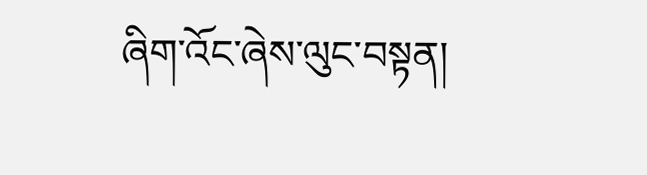ཞིག་འོང་ཞེས་ལུང་བསྟན།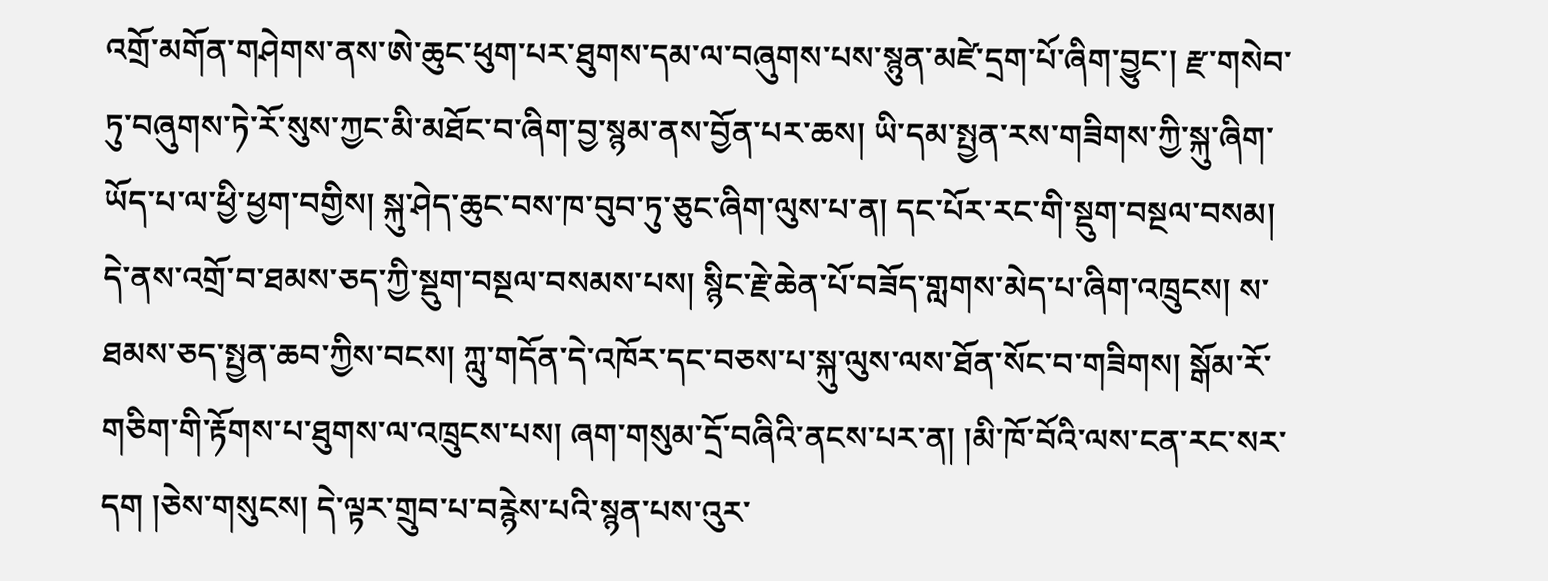འགྲོ་མགོན་གཤེགས་ནས་ཨེ་ཆུང་ཕུག་པར་ཐུགས་དམ་ལ་བཞུགས་པས་སྙུན་མཛེ་དྲག་པོ་ཞིག་བྱུང་། རྫ་གསེབ་ཏུ་བཞུགས་ཏེ་རོ་སུས་ཀྱང་མི་མཐོང་བ་ཞིག་བྱ་སྙམ་ནས་བྱོན་པར་ཆས། ཡི་དམ་སྤྱན་རས་གཟིགས་ཀྱི་སྐུ་ཞིག་ཡོད་པ་ལ་ཕྱི་ཕྱག་བགྱིས། སྐུ་ཤེད་ཆུང་བས་ཁ་བུབ་ཏུ་ཅུང་ཞིག་ལུས་པ་ན། དང་པོར་རང་གི་སྡུག་བསྔལ་བསམ། དེ་ནས་འགྲོ་བ་ཐམས་ཅད་ཀྱི་སྡུག་བསྔལ་བསམས་པས། སྙིང་རྗེ་ཆེན་པོ་བཟོད་གླགས་མེད་པ་ཞིག་འཁྲུངས། ས་ཐམས་ཅད་སྤྱན་ཆབ་ཀྱིས་བངས། ཀླུ་གདོན་དེ་འཁོར་དང་བཅས་པ་སྐུ་ལུས་ལས་ཐོན་སོང་བ་གཟིགས། སྒོམ་རོ་གཅིག་གི་རྟོགས་པ་ཐུགས་ལ་འཁྲུངས་པས། ཞག་གསུམ་དྲོ་བཞིའི་ནངས་པར་ན། །མི་ཁོ་བོའི་ལས་ངན་རང་སར་དག །ཅེས་གསུངས། དེ་ལྟར་གྲུབ་པ་བརྙེས་པའི་སྙན་པས་འུར་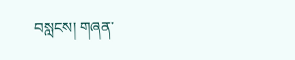བསླངས། གཞན་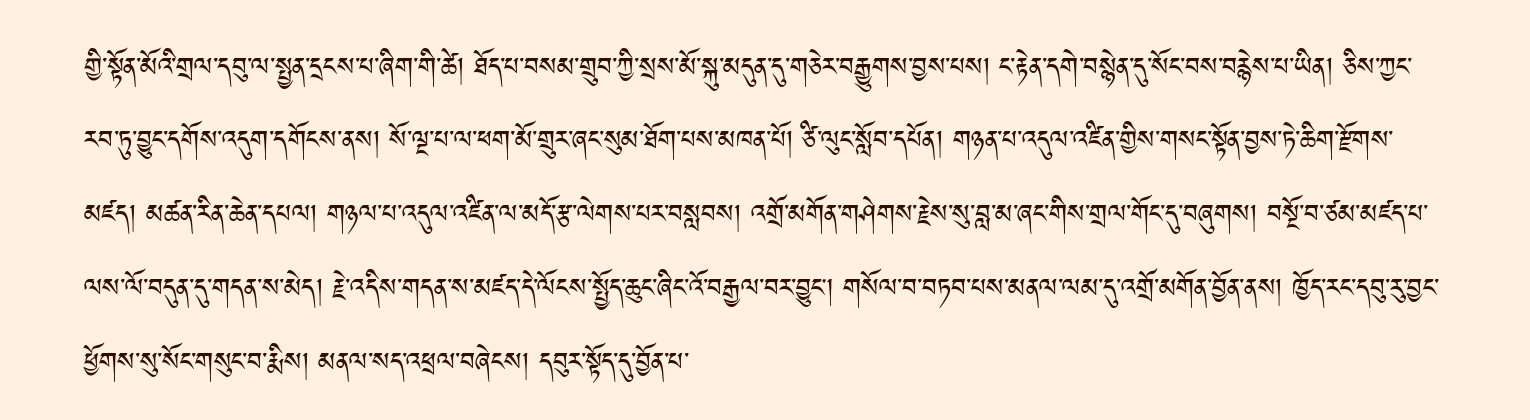གྱི་སྟོན་མོའི་གྲལ་དབུ་ལ་སྤྱན་དྲངས་པ་ཞིག་གི་ཚེ། ཐོད་པ་བསམ་གྲུབ་ཀྱི་སྲས་མོ་སྐུ་མདུན་དུ་གཅེར་བརྒྱུགས་བྱས་པས། ང་རྟེན་དགེ་བསྙེན་དུ་སོང་བས་བརྙེས་པ་ཡིན། ཅིས་ཀྱང་རབ་ཏུ་བྱུང་དགོས་འདུག་དགོངས་ནས། སོ་ལྔ་པ་ལ་ཕག་མོ་གྲུར་ཞང་སུམ་ཐོག་པས་མཁན་པོ། ཙི་ལུང་སློབ་དཔོན། གཉན་པ་འདུལ་འཛིན་གྱིས་གསང་སྟོན་བྱས་ཏེ་ཆིག་རྫོགས་མཛད། མཚན་རིན་ཆེན་དཔལ། གཉལ་པ་འདུལ་འཛིན་ལ་མདོ་རྩ་ལེགས་པར་བསླབས། འགྲོ་མགོན་གཤེགས་རྗེས་སུ་བླ་མ་ཞང་གིས་གྲལ་གོང་དུ་བཞུགས། བསྔོ་བ་ཙམ་མཛད་པ་ལས་ལོ་བདུན་དུ་གདན་ས་མེད། རྗེ་འདིས་གདན་ས་མཛད་དེ་ལོངས་སྤྱོད་ཆུང་ཞིང་འོ་བརྒྱལ་བར་བྱུང། གསོལ་བ་བཏབ་པས་མནལ་ལམ་དུ་འགྲོ་མགོན་བྱོན་ནས། ཁྱོད་རང་དབུ་རུ་བྱང་ཕྱོགས་སུ་སོང་གསུང་བ་རྨིས། མནལ་སད་འཕྲལ་བཞེངས། དབུར་སྟོད་དུ་བྱོན་པ་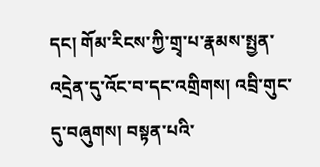དང། གོམ་རིངས་ཀྱི་གྲྭ་པ་རྣམས་སྤྱན་འདྲེན་དུ་འོང་བ་དང་འགྲིགས། འབྲི་གུང་དུ་བཞུགས། བསྟན་པའི་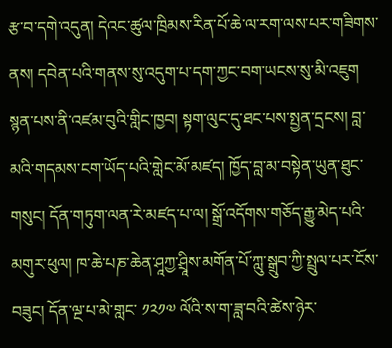རྩ་བ་དགེ་འདུན། དེའང་ཚུལ་ཁྲིམས་རིན་པོ་ཆེ་ལ་རག་ལས་པར་གཟིགས་ནས། དབེན་པའི་གནས་སུ་འདུག་པ་དག་ཀྱང་བག་ཡངས་སུ་མི་འཇུག སྙན་པས་ནི་འཛམ་བུའི་གླིང་ཁྱབ། སྟག་ལུང་དུ་ཐང་པས་སྤྱན་དྲངས། བླ་མའི་གདམས་ངག་ཡོད་པའི་གླེང་མོ་མཛད། ཁྱོད་བླ་མ་བསྟེན་ཡུན་ཐུང་གསུང། དོན་གཏུག་ལན་རེ་མཛད་པ་ལ། སྒྲོ་འདོགས་གཅོད་རྒྱུ་མེད་པའི་མགུར་ཕུལ། ཁ་ཆེ་པཎ་ཆེན་ཤཱཀྱ་ཤྲཱིས་མགོན་པོ་ཀླུ་སྒྲུབ་ཀྱི་སྤྲུལ་པར་ངོས་བཟུང། དོན་ལྔ་པ་མེ་གླང་ ༡༢༡༧ ལོའི་ས་ག་ཟླ་བའི་ཚེས་ཉེར་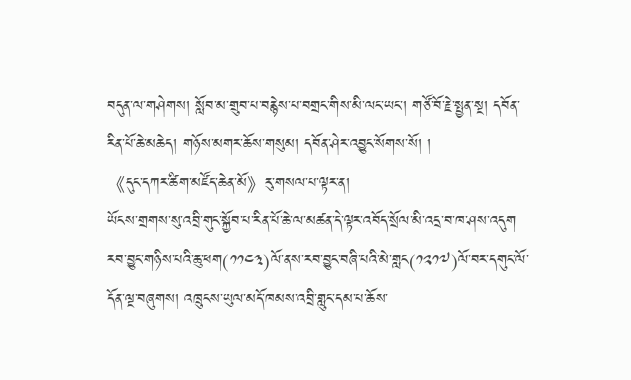བདུན་ལ་གཤེགས། སློབ་མ་གྲུབ་པ་བརྙེས་པ་བགྲང་གིས་མི་ལང་ཡང་། གཙོ་བོ་རྗེ་སྤྱན་སྔ། དབོན་རིན་པོ་ཆེ་མཆེད། གཉོས་མགར་ཆོས་གསུམ། དབོན་ཤེར་འབྱུང་སོགས་སོ། །
《དུང་དཀར་ཚིག་མཛོད་ཆེན་མོ》རུ་གསལ་པ་ལྟར་ན།
ཡོངས་གྲགས་སུ་འབྲི་གུང་སྐྱོབ་པ་རིན་པོ་ཆེ་ལ་མཚན་དེ་ལྟར་འབོད་སྲོལ་མི་འདྲ་བ་ཁ་ཤས་འདུག རབ་བྱུང་གཉིས་པའི་ཆུ་ཕག(༡༡༤༣)ལོ་ནས་རབ་བྱུང་བཞི་པའི་མེ་གླང(༡༢༡༧)ལོ་བར་དགུང་ལོ་དོན་ལྔ་བཞུགས། འཁྲུངས་ཡུལ་མདོ་ཁམས་འབྲི་གླུང་དམ་པ་ཆོས་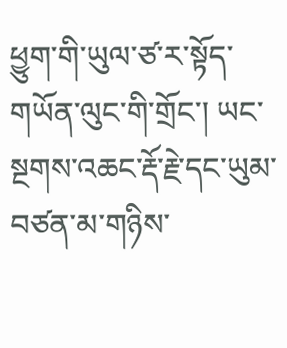ཕྱུག་གི་ཡུལ་ཙ་ར་སྟོད་གཡོན་ལུང་གི་གྲོང་། ཡང་སྔགས་འཆང་རྡོ་རྗེ་དང་ཡུམ་བཙན་མ་གཉིས་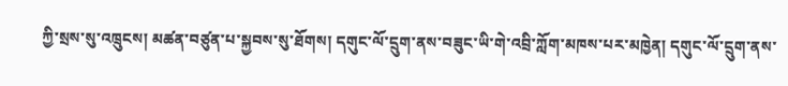ཀྱི་སྲས་སུ་འཁྲུངས། མཚན་བཙུན་པ་སྐྱབས་སུ་ཐོགས། དགུང་ལོ་དྲུག་ནས་བཟུང་ཡི་གེ་འབྲི་ཀློག་མཁས་པར་མཁྱེན། དགུང་ལོ་དྲུག་ནས་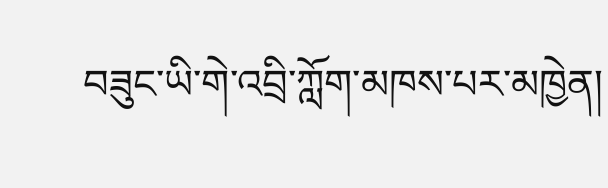བཟུང་ཡི་གེ་འབྲི་ཀློག་མཁས་པར་མཁྱེན།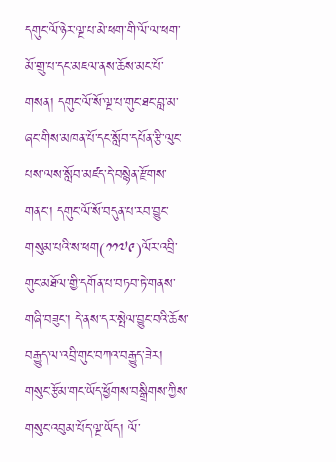དགུང་ལོ་ཉེར་ལྔ་པ་མེ་ཕག་གི་ལོ་ལ་ཕག་མོ་གྲུ་པ་དང་མཇལ་ནས་ཆོས་མང་པོ་གསན། དགུང་ལོ་སོ་ལྔ་པ་གུང་ཐང་བླ་མ་ཞང་གིས་མཁན་པོ་དང་སློབ་དཔོན་རྩི་ལུང་པས་ལས་སློབ་མཛད་དེ་བསྙེན་རྫོགས་གནང་། དགུང་ལོ་སོ་བདུན་པ་རབ་བྱུང་གསུམ་པའི་ས་ཕག(༡༡༧༩)ལོར་འབྲི་གུང་མཐོལ་གྱི་དགོན་པ་བཏབ་ཏེ་གནས་གཞི་བཟུང་། དེ་ནས་དར་སྤེལ་བྱུང་བའི་ཆོས་བརྒྱུད་ལ་འབྲི་གུང་བཀའ་བརྒྱུད་ཟེར། གསུང་རྩོམ་གང་ཡོད་ཕྱོགས་བསྒྲིགས་ཀྱིས་གསུང་འབུམ་པོད་ལྔ་ཡོད། ལོ་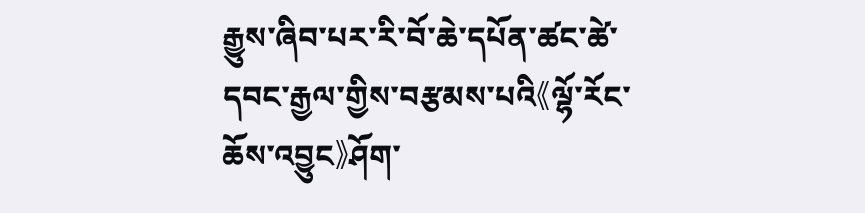རྒྱུས་ཞིབ་པར་རི་བོ་ཆེ་དཔོན་ཚང་ཚེ་དབང་རྒྱལ་གྱིས་བརྩམས་པའི《ལྷོ་རོང་ཆོས་འབྱུང》ཤོག་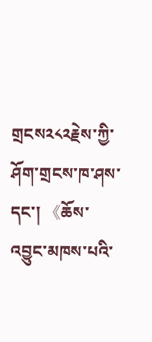གྲངས༢༨༢རྗེས་ཀྱི་ཤོག་གྲངས་ཁ་ཤས་དང་། 《ཆོས་འབྱུང་མཁས་པའི་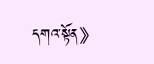དགའ་སྟོན》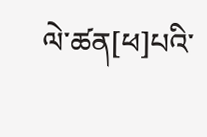ལེ་ཚན[ཕ]པའི་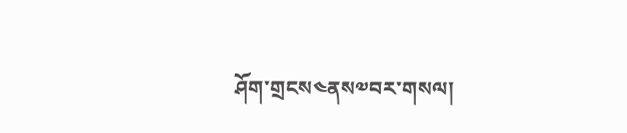ཤོག་གྲངས༤ནས༧བར་གསལ།